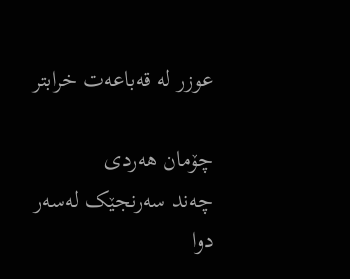عوزر لە قەباعەت خرابتر

چۆمان هەردی
چەند سەرنجێک لەسەر دوا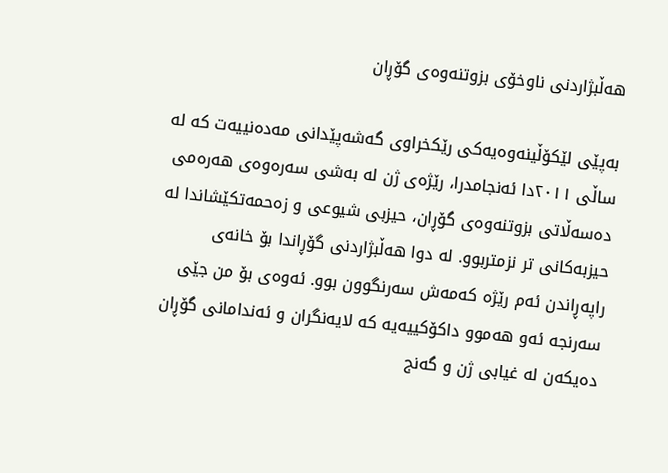ھەڵبژاردنی ناوخۆی بزوتنەوەی گۆڕان

بەپێی لێکۆڵینەوەیەکی رێکخراوی گەشەپێدانی مەدەنییەت کە لە ساڵی ٢٠١١دا ئەنجامدرا، رێژەی ژن لە بەشی سەرەوەی ھەرەمی دەسەڵاتی بزوتنەوەی گۆڕان، حیزبی شیوعی و زەحمەتکێشاندا لە حیزبەکانی تر نزمتربوو. لە دوا ھەڵبژاردنی گۆڕاندا بۆ خانەی راپەڕاندن ئەم رێژە کەمەش سەرنگوون بوو. ئەوەی بۆ من جێی سەرنجە ئەو ھەموو داکۆکییەیە کە لایەنگران و ئەندامانی گۆڕان دەیکەن لە غیابی ژن و گەنج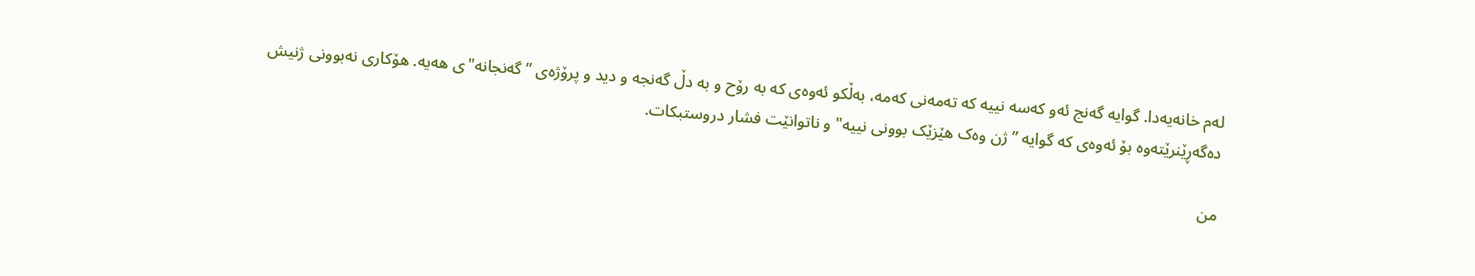لەم خانەیەدا. گوایە گەنج ئەو کەسە نییە کە تەمەنی کەمە، بەڵکو ئەوەی کە بە رۆح و بە دڵ گەنجە و دید و پرۆژەی ”گەنجانە"ی ھەیە. ھۆکاری نەبوونی ژنیش دەگەڕێنرێتەوە بۆ ئەوەی کە گوایە ”ژن وەک ھێزێک بوونی نییە" و ناتوانێت فشار دروستبکات.

من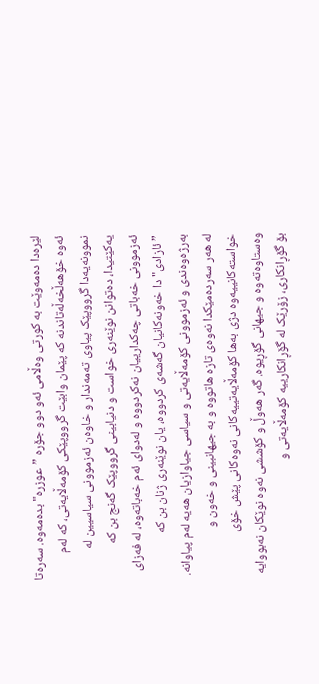لێرەدا دەمەوێت بە کورتی وەڵامی ئەو دوو جۆرە ”عوزرە" بدەمەوە. سەرەتا ئەوە خۆھەڵخەڵەتاندنە کە پێمان وابێت گرووپێکی کۆمەڵایەتی، کە لەم نموونەیەدا گرووپێک پیاوی تەمەندار و خاوەن ئەزموونی سیاسیین لە یەکێتیدا، دەتوانن نوێنەری خواست و دنیابینی گرووپێک گەنج بن کە ئەزموونی خەباتی چەکدارییان نەکردووە و لەدوای ئەم خەباتەوە، لە فەزای ”ئازادی"دا خەونەکانیان گەشەی کردووە، یان نوێنەری ژنان بن کە بەرژەوەندی و ئەزموونی کۆمەڵایەتی و سیاسی جیاوازیان ھەیە لەم پیاوانە. لە ھەر سەردەمێکدا نەوەی تازە ھاتووە و بە جیھانبینی و خەون و خواستەکانییەوە دژی بەھا کۆمەڵایەتییەکانی نەوەکانی پێش خۆی وەستاوەتەوە و جیھانی گۆڕیوە. گەر ھەوڵ و کۆششی نەوە نوێکان نەبووایە بۆ گۆڕانکاری، زۆرێک لە گۆڕانکارییە کۆمەڵایەتی و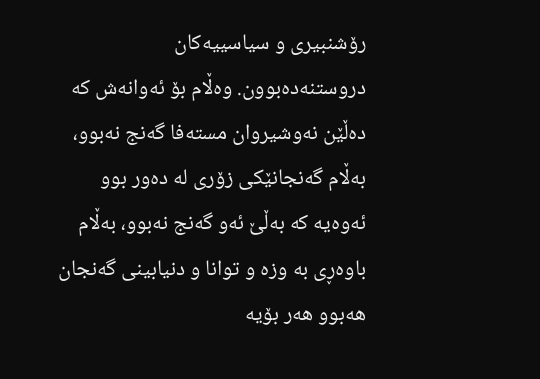رۆشنبیری و سیاسییەکان دروستنەدەبوون. وەڵام بۆ ئەوانەش کە دەڵێن نەوشیروان مستەفا گەنج نەبوو، بەڵام گەنجانێکی زۆری لە دەور بوو ئەوەیە کە بەڵێ ئەو گەنج نەبوو، بەڵام باوەڕی بە وزە و توانا و دنیابینی گەنجان ھەبوو ھەر بۆیە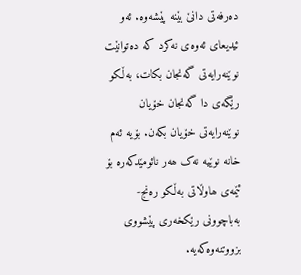دەرفەتی دانێ بێنە پێشەوە. ئەو ئیدیعای ئەوەی نەکرد کە دەتوانێت نوێنەرایەتی گەنجان بکات، بەڵکو رێگەی دا گەنجان خۆیان نوێنەرایەتی خۆیان بکەن. بۆیە ئەم خانە نوێیە نەک ھەر نائومێدکەرە بۆ ئێمەی ھاوڵاتی بەڵکو رەنج-بەباچوونی رێکخەری پێشووی بزووتنەوەکەیە.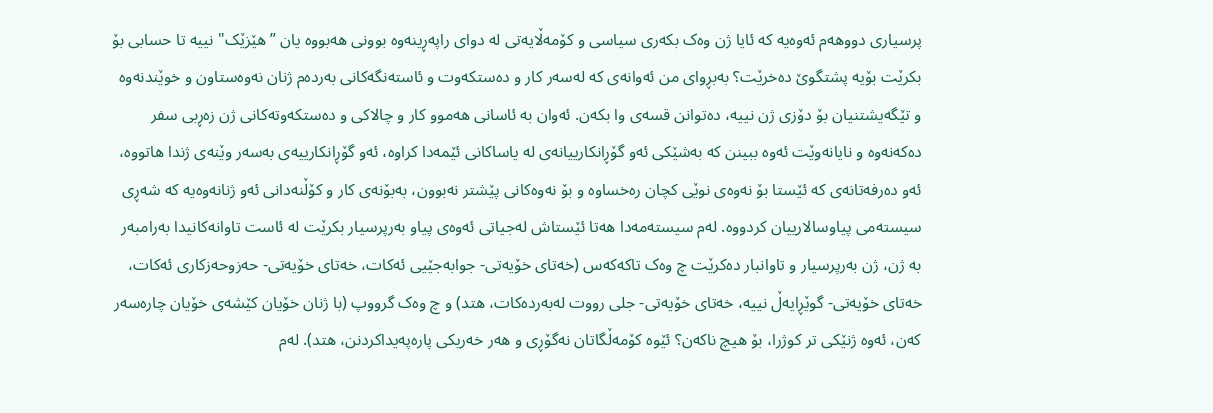پرسیاری دووھەم ئەوەیە کە ئایا ژن وەک بکەری سیاسی و کۆمەڵایەتی لە دوای راپەڕینەوە بوونی ھەبووە یان ”ھێزێک" نییە تا حسابی بۆ بکرێت بۆیە پشتگوێ دەخرێت؟ بەبڕوای من ئەوانەی کە لەسەر کار و دەستکەوت و ئاستەنگەکانی بەردەم ژنان نەوەستاون و خوێندنەوە و تێگەیشتنیان بۆ دۆزی ژن نییە، دەتوانن قسەی وا بکەن. ئەوان بە ئاسانی ھەموو کار و چالاکی و دەستکەوتەکانی ژن زەڕبی سفر دەکەنەوە و نایانەوێت ئەوە ببینن کە بەشێکی ئەو گۆڕانکارییانەی لە یاساکانی ئێمەدا کراوە، ئەو گۆڕانکارییەی بەسەر وێنەی ژندا ھاتووە، ئەو دەرفەتانەی کە ئێستا بۆ نەوەی نوێی کچان رەخساوە و بۆ نەوەکانی پێشتر نەبوون، بەبۆنەی کار و کۆڵنەدانی ئەو ژنانەوەیە کە شەڕی سیستەمی پیاوسالارییان کردووە. لەم سیستەمەدا ھەتا ئێستاش لەجیاتی ئەوەی پیاو بەرپرسیار بکرێت لە ئاست تاوانەکانیدا بەرامبەر بە ژن، ژن بەرپرسیار و تاوانبار دەکرێت چ وەک تاکەکەس (خەتای خۆیەتی- جوابەجێیی ئەکات، خەتای خۆیەتی- حەزوحەزکاری ئەکات، خەتای خۆیەتی- گوێڕایەڵ نییە، خەتای خۆیەتی- جلی رووت لەبەردەکات، ھتد) و چ وەک گرووپ (با ژنان خۆیان کێشەی خۆیان چارەسەر کەن، ئەوە ژنێکی تر کوژرا، بۆ ھیچ ناکەن؟ ئێوە کۆمەڵگاتان نەگۆڕی و ھەر خەریکی پارەپەیداکردنن، ھتد). لەم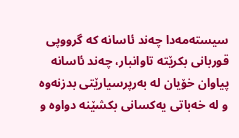سیستەمەدا چەند ئاسانە کە گرووپی قوربانی بکرێتە تاوانبار، چەند ئاسانە پیاوان خۆیان لە بەرپرسیارێتی بدزنەوە و لە خەباتی یەکسانی بکشێنە دواوە و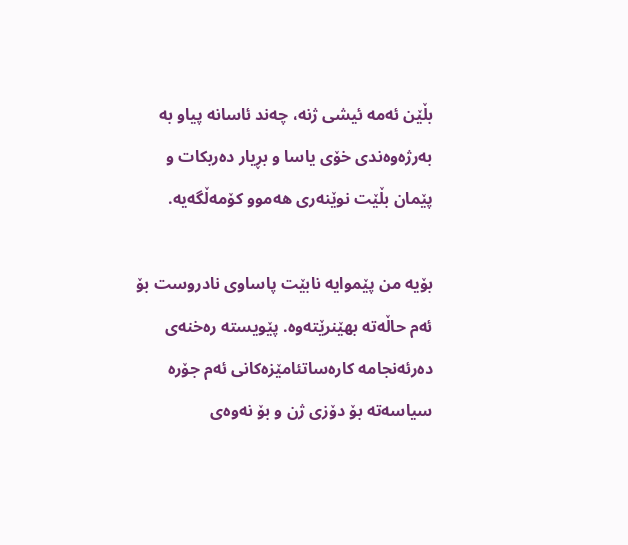بڵێن ئەمە ئیشی ژنە، چەند ئاسانە پیاو بە بەرژەوەندی خۆی یاسا و بڕیار دەربکات و پێمان بڵێت نوێنەری ھەموو کۆمەڵگەیە.

بۆیە من پێموایە نابێت پاساوی نادروست بۆ ئەم حاڵەتە بھێنرێتەوە. پێویستە رەخنەی دەرئەنجامە کارەساتئامێزەکانی ئەم جۆرە سیاسەتە بۆ دۆزی ژن و بۆ نەوەی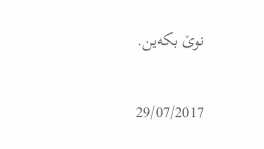نوێ بکەین.

29/07/2017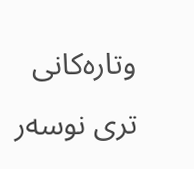وتارەکانی تری نوسەر